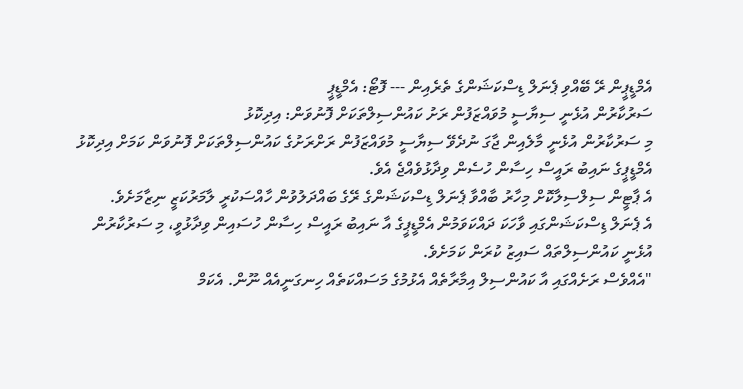އެމްޑީޕީން ރޭ ބޭއްވި ޕެނަލް ޑިސްކަޝަންގެ ތެރެއިން --- ފޮޓޯ: އެމްޑީޕީ
ސަރުކާރުން އުޅެނީ ސިޔާސީ މުވައްޒަފުން ރަށު ކައުންސިލްތަކަށް ފޮނުވަން: އިދިކޮޅު
މި ސަރުކާރުން އުޅެނީ މާލެއިން ޖާގަ ނުދެވޭ ސިޔާސީ މުވައްޒަފުން ރަށްރަށުގެ ކައުންސިލްތަކަށް ފޮނުވަން ކަމަށް އިދިކޮޅު އެމްޑީޕީގެ ނައިބު ރައީސް ހިސާން ހުސެން ވިދާޅުވެއްޖެ އެވެ.
އެ ޕާޓީން ސިލްސިލާކޮށް މިހާރު ބާއްވާ ޕެނަލް ޑިސްކަޝަންގެ ރޭގެ ބައްދަލުވުން ހާއްސަކުރީ ލާމަރުކަޒީ ނިޒާމަށެވެ.
އެ ޕެނަލް ޑިސްކަޝަންގައި ވާހަކަ ދައްކަވަމުން އެމްޑީޕީގެ އާ ނައިބު ރައީސް ހިސާން ހުސައިން ވިދާޅުވީ، މި ސަރުކާރުން އުޅެނީ ކައުންސިލްތައް ސައިޒު ކުރަން ކަމަށެވެ.
"އެއްވެސް ރަށެއްގައި އާ ކައުންސިލް އިމާރާތެއް އެޅުމުގެ މަސައްކަތެއް ހިނގަނީއެއް ނޫން. އެކަމް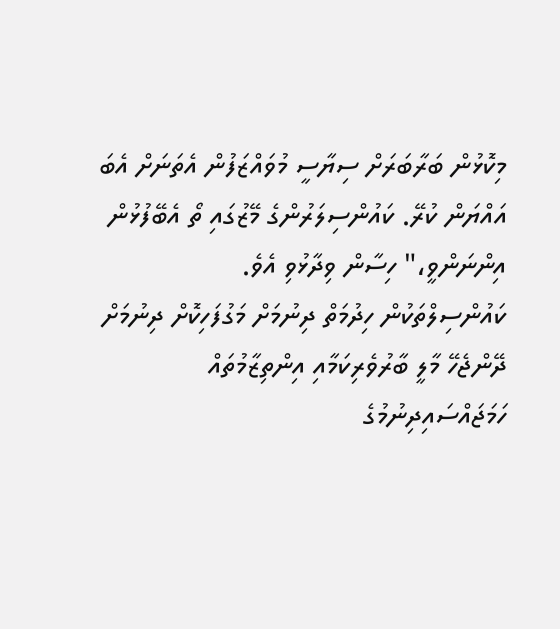މިކޮޅުން ބަރާބަރަށް ސިޔާސީ މުވައްޒަފުން އެތަނަށް އެބަ އައްޔަން ކުރޭ. ކައުންސިލަރުންގެ މޭޒުގައި ތޯ އެބޭފުޅުން އިންނަންވީ،" ހިސާން ވިދާޅުވި އެވެ.
ކައުންސިލްތަކުން ހިދުމަތް ދިނުމަށް މަގުފަހިކޮށް ދިނުމަށް ދޭންޖެހޭ މާލީ ބާރުވެރިކަމާއި އިންތިޒާމުތައް ހަމަޖައްސައިދިނުމުގެ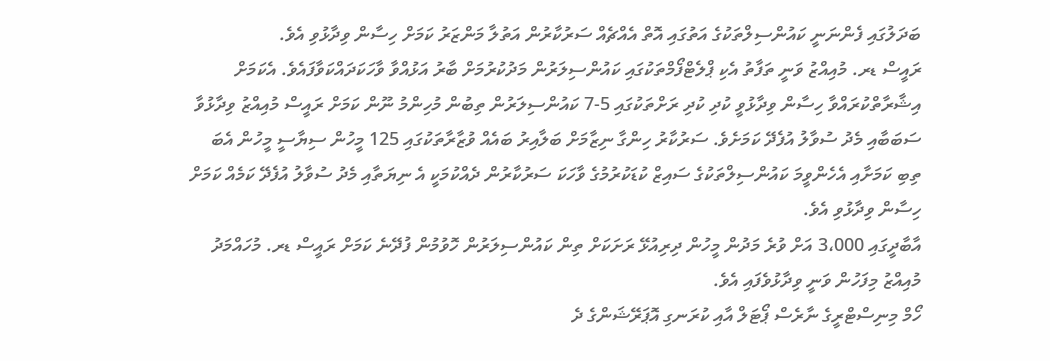ބަދަލުގައި ފެންނަނީ ކައުންސިލްތަކުގެ އަތުގައި އޮތް އެއްޗެއް ސަރުކާރުން އަތުލާ މަންޒަރު ކަމަށް ހިސާން ވިދާޅުވި އެވެ.
ރައީސް ޑރ. މުއިއްޒު ވަނީ ތަފާތު އެކި ޕްލެޓްފޯމްތަކުގައި ކައުންސިލަރުން މަދުކުރުމަށް ބާރު އަޅުއްވާ ވާހަކަދައްކަވާފައެވެ. އެކަމަށް އިޝާރާތްކުރައްވާ ހިސާން ވިދާޅުވީ ކުދި ކުދި ރަށްތަކުގައި 5-7 ކައުންސިލަރުން ތިބުން މުހިންމު ނޫން ކަމަށް ރައީސް މުއިއްޒު ވިދާޅުވާ ސަބަބާއި މެދު ސުވާލު އުފެދޭ ކަމަށެވެ. ސަރުކާރު ހިންގާ ނިޒާމަށް ބަލާއިރު ބައެއް ވުޒާރާތަކުގައި 125 މީހުން ސިޔާސީ މީހުން އެބަ ތިބި ކަމަށާއި އެހެންވީމަ ކައުންސިލްތަކުގެ ސައިޒް ކުޑަކުރުމުގެ ވާހަކަ ސަރުކާރުން ދެއްކުމަކީ އެ ނިޔަތާއި މެދު ސުވާލު އުފެދޭ ކަމެއް ކަމަށް ހިސާން ވިދާޅުވި އެވެ.
އާބާދީގައި 3،000 އަށް ވުރެ މަދުން މީހުން ދިރިއުޅޭ ރަށަކަށް ތިން ކައުންސިލަރުން ހޮވުމުން ފުދޭނެ ކަމަށް ރައީސް ޑރ. މުހައްމަދު މުއިއްޒު މިފަހުން ވަނީ ވިދާޅުވެފައި އެވެ.
ހޯމް މިނިސްޓްރީގެ ނާރެސް ޕޯޓަލް އާއި ކުރަނގި އޮޕަރޭޝަންގެ ދެ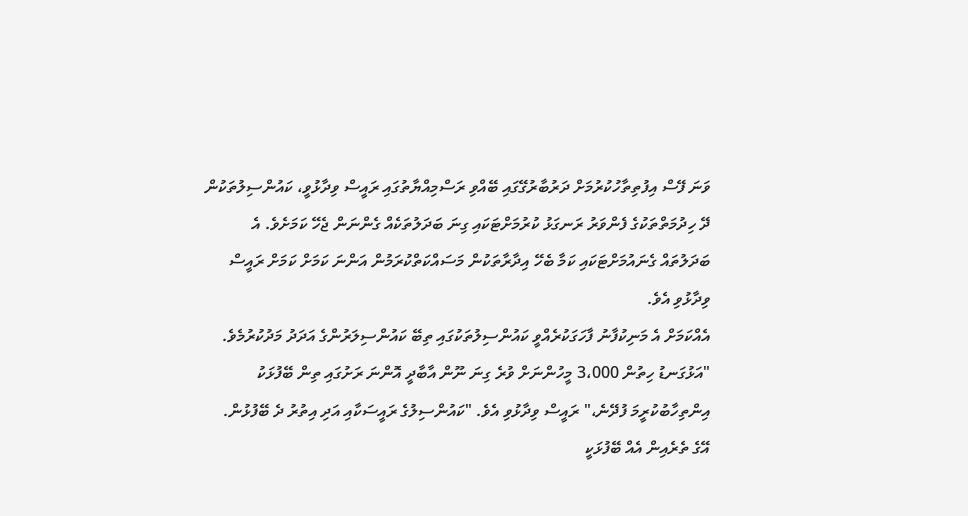ވަނަ ފޭސް އިފުތިތާހުކުރުމަށް ދަރުބާރުގޭގައި ބޭއްވި ރަސްމިއްޔާތުގައި ރައީސް ވިދާޅުވީ، ކައުންސިލުތަކުން ދޭ ހިދުމަތްތަކުގެ ފެންވަރު ރަނގަޅު ކުރުމަށްޓަކައި ގިނަ ބަދަލުތަކެއް ގެންނަން ޖެހޭ ކަމަށެވެ. އެ ބަދަލުތައް ގެނައުމަށްޓަކައި ކަމާ ބެހޭ އިދާރާތަކުން މަސައްކަތްކުރަމުން އަންނަ ކަމަށް ކަމަށް ރައީސް ވިދާޅުވި އެވެ.
އެއްކަމަށް އެ މަނިކުފާނު ފާހަގަކުރެއްވީ ކައުންސިލުތަކުގައި ތިބޭ ކައުންސިލަރުންގެ އަދަދު މަދުކުރުމެވެ.
"އަޅުގަނޑު ހިތުން 3،000 މީހުންނަށް ވުރެ ގިނަ ނޫން އާބާދީ އޮންނަ ރަށުގައި ތިން ބޭފުޅަކު އިންތިހާބުކުރީމަ ފުދޭނެ،" ރައީސް ވިދާޅުވި އެވެ. "ކައުންސިލުގެ ރައީސަކާއި އަދި އިތުރު ދެ ބޭފުޅުން. އޭގެ ތެރެއިން އެއް ބޭފުޅަކީ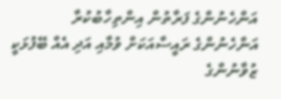އަންހެނުންގެ ފަރާތުން އިންތިހާބުކުރާ އަންހެނުންގެ ރައީސާއަކަށް ވުމާއި އަދި އެއް ބޭފުޅަކީ ޒުވާނުންގެ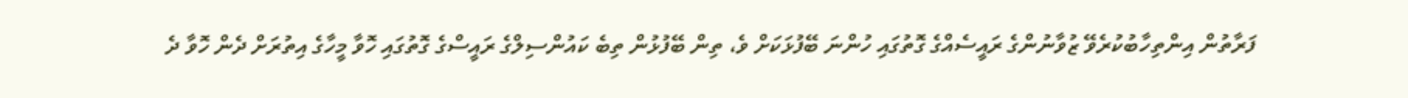ފަރާތުން އިންތިހާބުކުރެވޭ ޒުވާނުންގެ ރައީސެއްގެ ގޮތުގައި ހުންނަ ބޭފުޅަކަށް ވެ، ތިން ބޭފުޅުން ތިބެ ކައުންސިލްގެ ރައީސްގެ ގޮތުގައި ހޮވާ މީހާގެ އިތުރަށް ދެން ހޮވާ ދެ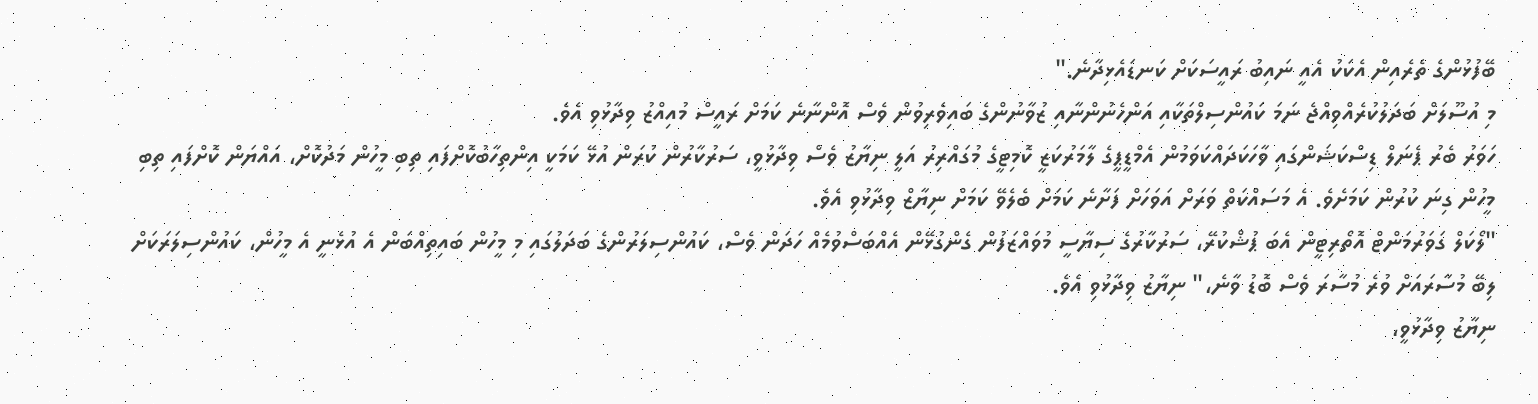ބޭފުޅުންގެ ތެރެއިން އެކަކު އެއީ ނައިބު ރައީސަކަށް ކަނޑައެޅިދާނެ."
މި އުސޫލަށް ބަދަލުކުރެއްވިއްޖެ ނަމަ ކައުންސިލްތަކާއި އަންހެނުންނާއި ޒުވާނުންގެ ބައިވެރިވުން ވެސް އޮންނާނެ ކަމަށް ރައީސް މުއިއްޒު ވިދާޅުވި އެވެ.
ހަވަރު ބެރު ޕެނަލް ޑިސްކަޝަންގައި ވާހަކަދައްކަވަމުން އެމްޑީޕީގެ ލާމަރުކަޒީ ކޮމިޓީގެ މުގައްރިރު އަލީ ނިޔާޒު ވެސް ވިދާޅުވީ، ސަރުކާރުން ކުރަން އުޅޭ ކަމަކީ އިންތިހާބުކޮށްފައި ތިބި މީހުން މަދުކޮށް، އައްޔަން ކޮށްފައި ތިބި މީހުން ގިނަ ކުރުން ކަމަށެވެ. އެ މަސައްކަތް ވަރަށް އަވަހަށް ފަށާނެ ކަމަށް ބެލެވޭ ކަމަށް ނިޔާޒް ވިދާޅުވި އެވެ.
"ލޯކަލް ގަވަރުމަންޓް އޮތޯރިޓީން އެބަ ޕުޝްކުރޭ، ސަރުކާރުގެ ސިޔާސީ މުވައްޒަފުން ގެންގުޅޭން އެއްބަސްވުމެއް ހަދަން ވެސް، ކައުންސިލަރުންގެ ބަދަލުގައި މި މީހުން ބައިތިއްބަން އެ އުޅެނީ އެ މީހުން، ކައުންސިލަރަކަށް ލިބޭ މުސާރައަށް ވުރެ މުސާރަ ވެސް ބޮޑު ވާނެ،" ނިޔާޒު ވިދާޅުވި އެވެ.
ނިޔާޒު ވިދާޅުވީ،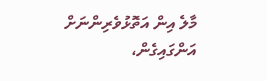މާލެ އިން އަތޮޅުވެރިންނަށް އަންގައިގެން،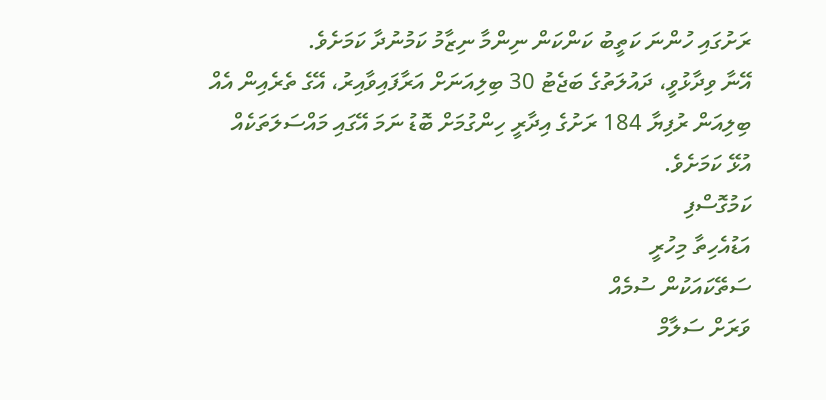ރަށުގައި ހުންނަ ކަތީބު ކަންކަން ނިންމާ ނިޒާމު ކަމުނުދާ ކަމަށެވެ.
އޭނާ ވިދާޅުވީ، ދައުލަތުގެ ބަޖެޓު 30 ބިލިއަނަށް އަރާފައިވާއިރު، އޭގެ ތެރެއިން އެއް ބިލިއަން ރުފިޔާ 184 ރަށުގެ އިދާރީ ހިންގުމަށް ބޮޑު ނަމަ އޭގައި މައްސަލަތަކެއް އުޅޭ ކަމަށެވެ.
ކަމުގޮސްފި
އަޑުއެހިތާ މިހުރީ
ސަތޭކައަކުން ސުމެއް
ވަރަށް ސަލާމް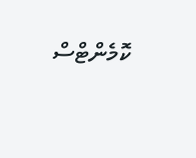ކޮމެންޓްސް